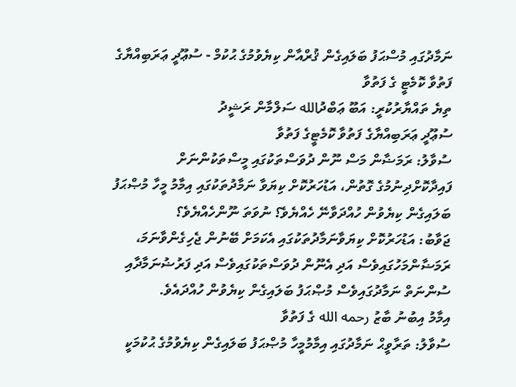ނަމާދުގައި މުސްޙަފު ބަލައިގެން ޤުރްއާން ކިޔެވުމުގެ ޙުކުމް - ސުޢޫދީ ޢަރަބިއްޔާގެ ފަތުވާ ކޮމެޓީ ގެ ފަތުވާ
ތިޔެ ތައްޔާރުކުރީ: އަބޫ ޢަބްދުالله ސަލްމާން ރަޝީދު
ސުޢޫދީ ޢަރަބިއްޔާގެ ފަތުވާ ކޮމެޓީގެ ފަތުވާ
ސުވާލު: ރަމަޟާން މަސް ނޫން ދުވަސްތަކުގައި މީސްތަކުންނަށް ފައިދާކޮށްދިނުމުގެ ގޮތުން، އަޑުހަރުކޮށް ކިޔަވާ ނަމާދުތަކުގައި އިމާމު މީހާ މުޞްޙަފު ބަލައިގެން ކިޔެވުން ހުއްދަވާނޭ ހެއްޔެވެ؟ ނުވަތަ ނޫންހެއްޔެވެ؟
ޖަވާބު: އަޑުހަރުކޮށް ކިޔަވާނަމާދުތަކުގައި އެކަމަށް ބޭނުން ޖެހިގެންވާނަމަ، ރަމަޟާންމަހުގައިވެސް އަދި އެނޫން ދުވަސްތަކުގައިވެސް އަދި ފަރުޟުނަމާދާއި ސުންނަތް ނަމާދުގައިވެސް މުޞްޙަފު ބަލައިގެން ކިޔެވުން ހުއްދައެވެ.
އިމާމު އިބުނު ބާޒު رحمه الله ގެ ފަތުވާ
ސުވާލު: ތަރާވީޙް ނަމާދުގައި އިމާމުމީހާ މުޞްޙަފު ބަލައިގެން ކިޔެވުމުގެ ޙުކުމަކީ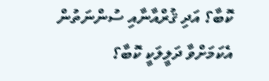ކޮބާ؟ އަދި ޤުރްއާނާއި ސުންނަތުން އެކަމަށްވާ ދަލީލަކީ ކޮބާ؟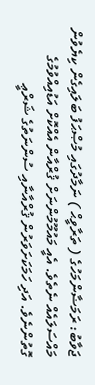ޖަވާބު: ރަމަޟާންމަހުގެ ( ތަރާވީޙް ) ނަމާދުގައި މުޞްޙަފު ބަލައިގެން ކިޔެވުން މައްސަލައެއް ނެތެވެ. އެއީ މައުމޫމުންނަށް ޤުރްއާން އެއްކޮށް އަޑުއިއްވުމުގެ ގޮތުންނެވެ. އަދި ހަމަކަށަވަރުން ޤުރްއާނާއި ސުންނަތުގެ ޝަރްޢީ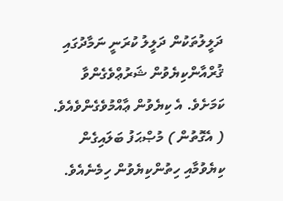ދަލީލުތަކުން ދަލީލު ކުރަނީ ނަމާދުގައި ޤުރްއާންކިޔެވުން ޝަރުޢްވެގެންވާ ކަމަށެވެ. އެ ކިޔެވުން ޢާއްމުވެގެންވެއެވެ. ( އެގޮތުން ) މުޞްޙަފު ބަލައިގެން ކިޔެވުމާއި ހިތުންކިޔެވުން ހިމެނެއެވެ.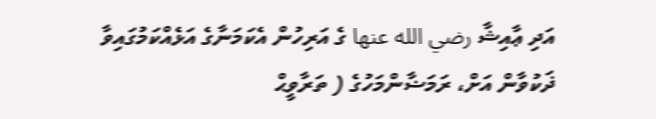އަދި ޢާއިޝާ رضي الله عنها ގެ އަރިހުން އެކަމަނާގެ އަޅެއްކަމުގައިވާ ޛަކުވާން އަށް، ރަމަޟާންމަހުގެ ( ތަރާވީޙް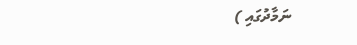ނަމާދުގައި )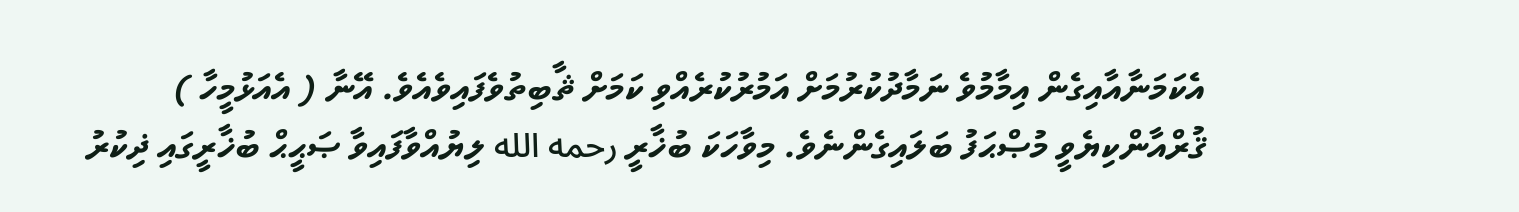އެކަމަނާއާއިގެން އިމާމުވެ ނަމާދުކުރުމަށް އަމުރުކުރެއްވި ކަމަށް ޘާބިތުވެފައިވެއެވެ. އޭނާ ( އެއަޅުމީހާ ) ޤުރްއާންކިޔެވީ މުޞްޙަފު ބަލައިގެންނެވެ. މިވާހަކަ ބުޚާރީ رحمه الله ލިޔުއްވާފައިވާ ޞަޙީޙް ބުޚާރީގައި ޛިކުރު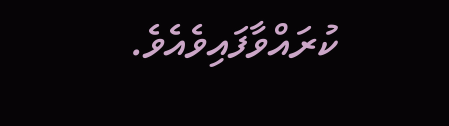ކުރައްވާފައިވެއެވެ.